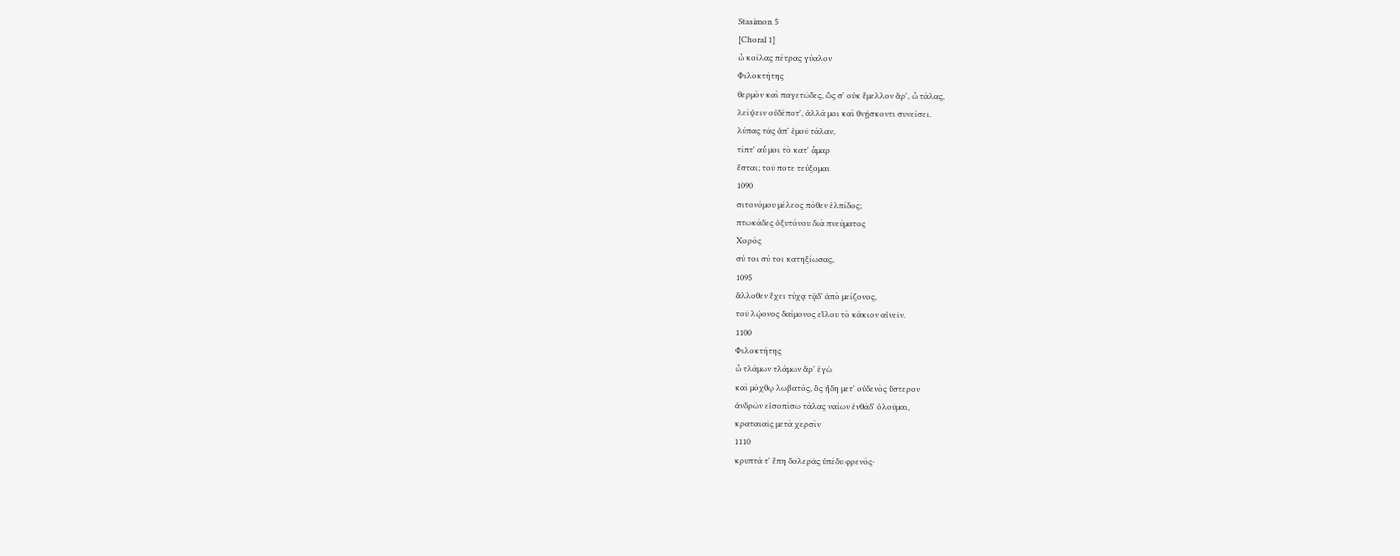Stasimon 5
[Choral 1]
ὦ κοίλας πέτρας γύαλον
Φιλοκτήτης
θερμὸν καὶ παγετῶδες, ὥς σʼ οὐκ ἔμελλον ἄρʼ, ὦ τάλας,
λείψειν οὐδέποτʼ, ἀλλά μοι καὶ θνῄσκοντι συνείσει.
λύπας τᾶς ἀπʼ ἐμοῦ τάλαν,
τίπτʼ αὖ μοι τὸ κατʼ ἆμαρ
ἔσται; τοῦ ποτε τεύξομαι
1090
σιτονόμου μέλεος πόθεν ἐλπίδος;
πτωκάδες ὀξυτόνου διὰ πνεύματος
Χορός
σύ τοι σύ τοι κατηξίωσας,
1095
ἄλλοθεν ἔχει τύχᾳ τᾷδʼ ἀπὸ μείζονος,
τοῦ λῴονος δαίμονος εἵλου τὸ κάκιον αἰνεῖν.
1100
Φιλοκτήτης
ὦ τλάμων τλάμων ἄρʼ ἐγὼ
καὶ μόχθῳ λωβατός, ὃς ἤδη μετʼ οὐδενὸς ὕστερον
ἀνδρῶν εἰσοπίσω τάλας ναίων ἐνθάδʼ ὀλοῦμαι,
κραταιαῖς μετὰ χερσὶν
1110
κρυπτά τʼ ἔπη δολερᾶς ὑπέδυ φρενός·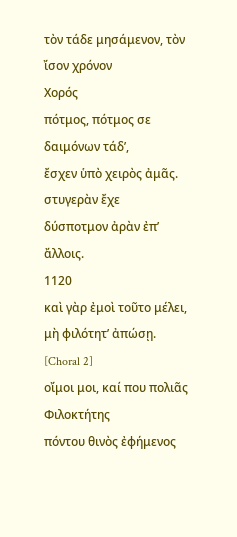τὸν τάδε μησάμενον, τὸν ἴσον χρόνον
Χορός
πότμος, πότμος σε δαιμόνων τάδʼ,
ἔσχεν ὑπὸ χειρὸς ἀμᾶς. στυγερὰν ἔχε
δύσποτμον ἀρὰν ἐπʼ ἄλλοις.
1120
καὶ γὰρ ἐμοὶ τοῦτο μέλει, μὴ φιλότητʼ ἀπώσῃ.
[Choral 2]
οἴμοι μοι, καί που πολιᾶς
Φιλοκτήτης
πόντου θινὸς ἐφήμενος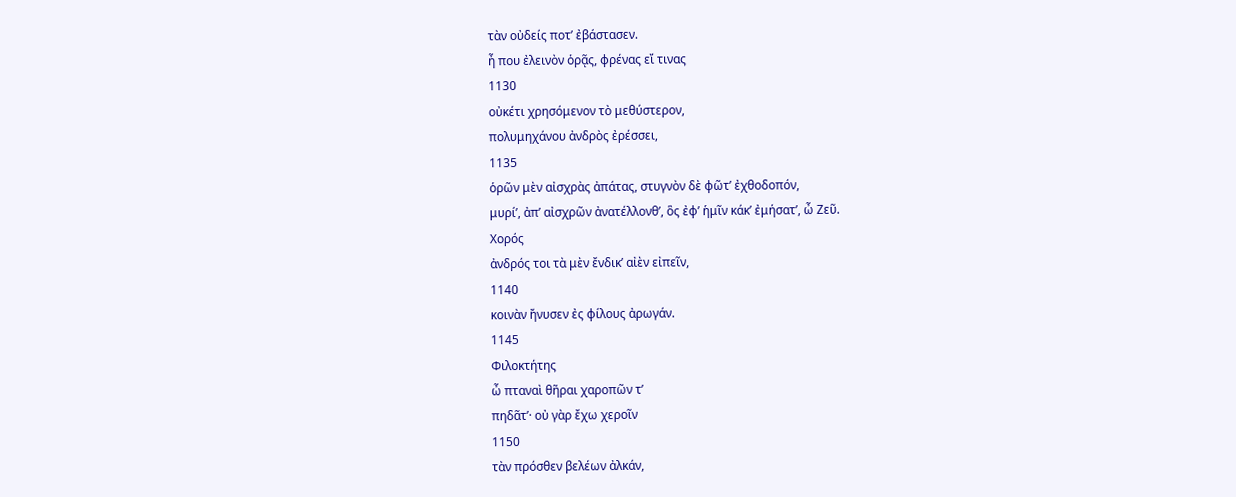τὰν οὐδείς ποτʼ ἐβάστασεν.
ἦ που ἐλεινὸν ὁρᾷς, φρένας εἴ τινας
1130
οὐκέτι χρησόμενον τὸ μεθύστερον,
πολυμηχάνου ἀνδρὸς ἐρέσσει,
1135
ὁρῶν μὲν αἰσχρὰς ἀπάτας, στυγνὸν δὲ φῶτʼ ἐχθοδοπόν,
μυρίʼ, ἀπʼ αἰσχρῶν ἀνατέλλονθʼ, ὃς ἐφʼ ἡμῖν κάκʼ ἐμήσατʼ, ὦ Ζεῦ.
Χορός
ἀνδρός τοι τὰ μὲν ἔνδικʼ αἰὲν εἰπεῖν,
1140
κοινὰν ἤνυσεν ἐς φίλους ἀρωγάν.
1145
Φιλοκτήτης
ὦ πταναὶ θῆραι χαροπῶν τʼ
πηδᾶτʼ· οὐ γὰρ ἔχω χεροῖν
1150
τὰν πρόσθεν βελέων ἀλκάν,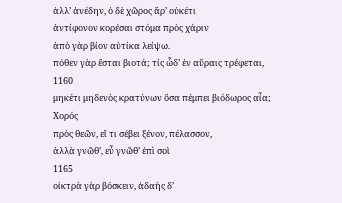ἀλλʼ ἀνέδην, ὁ δὲ χῶρος ἄρʼ οὐκέτι
ἀντίφονον κορέσαι στόμα πρὸς χάριν
ἀπὸ γὰρ βίον αὐτίκα λείψω.
πόθεν γὰρ ἔσται βιοτά; τίς ὧδʼ ἐν αὔραις τρέφεται,
1160
μηκέτι μηδενὸς κρατύνων ὅσα πέμπει βιόδωρος αἶα;
Χορός
πρὸς θεῶν, εἴ τι σέβει ξένον, πέλασσον,
ἀλλὰ γνῶθʼ, εὖ γνῶθʼ ἐπὶ σοὶ
1165
οἰκτρὰ γὰρ βόσκειν, ἀδαὴς δʼ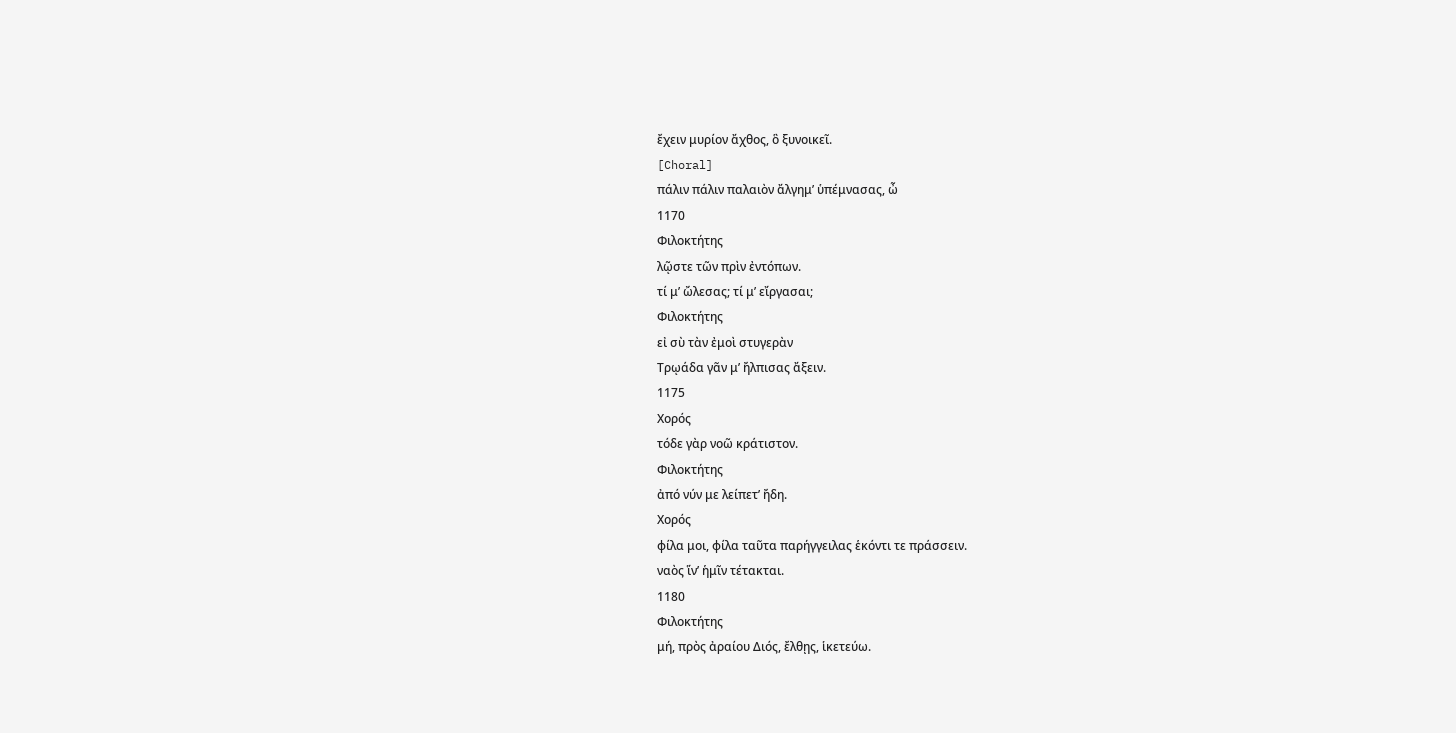ἔχειν μυρίον ἄχθος, ὃ ξυνοικεῖ.
[Choral]
πάλιν πάλιν παλαιὸν ἄλγημʼ ὑπέμνασας, ὦ
1170
Φιλοκτήτης
λῷστε τῶν πρὶν ἐντόπων.
τί μʼ ὤλεσας; τί μʼ εἴργασαι;
Φιλοκτήτης
εἰ σὺ τὰν ἐμοὶ στυγερὰν
Τρῳάδα γᾶν μʼ ἤλπισας ἄξειν.
1175
Χορός
τόδε γὰρ νοῶ κράτιστον.
Φιλοκτήτης
ἀπό νύν με λείπετʼ ἤδη.
Χορός
φίλα μοι, φίλα ταῦτα παρήγγειλας ἑκόντι τε πράσσειν.
ναὸς ἵνʼ ἡμῖν τέτακται.
1180
Φιλοκτήτης
μή, πρὸς ἀραίου Διός, ἔλθῃς, ἱκετεύω.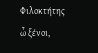Φιλοκτήτης
ὦ ξένοι,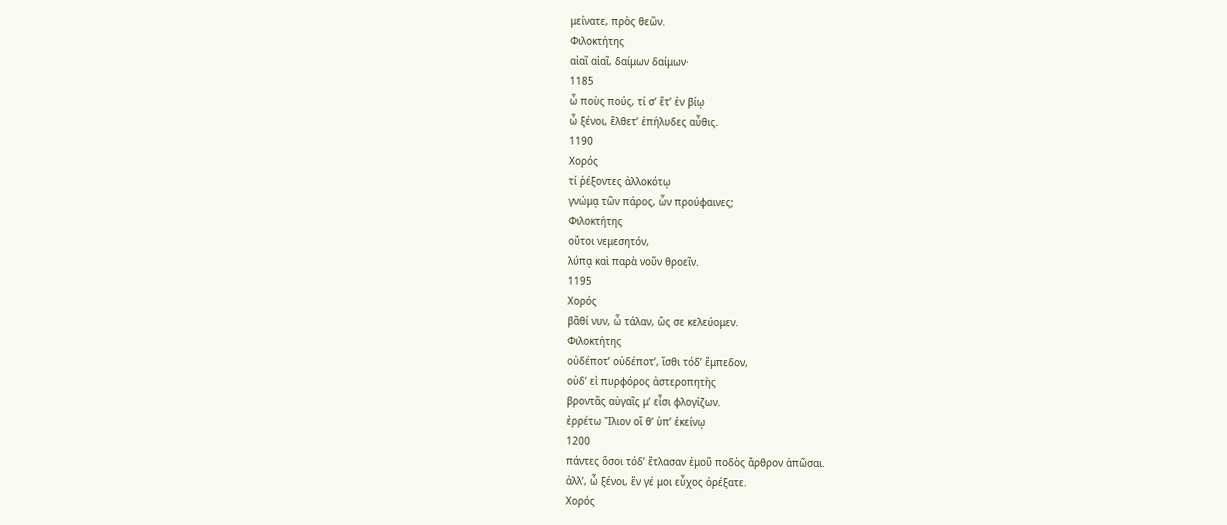μείνατε, πρὸς θεῶν.
Φιλοκτήτης
αἰαῖ αἰαῖ, δαίμων δαίμων·
1185
ὦ ποὺς πούς, τί σʼ ἔτʼ ἐν βίῳ
ὦ ξένοι, ἔλθετʼ ἐπήλυδες αὖθις.
1190
Χορός
τί ῥέξοντες ἀλλοκότῳ
γνώμᾳ τῶν πάρος, ὧν προύφαινες;
Φιλοκτήτης
οὔτοι νεμεσητόν,
λύπᾳ καὶ παρὰ νοῦν θροεῖν.
1195
Χορός
βᾶθί νυν, ὦ τάλαν, ὥς σε κελεύομεν.
Φιλοκτήτης
οὐδέποτʼ οὐδέποτʼ, ἴσθι τόδʼ ἔμπεδον,
οὐδʼ εἰ πυρφόρος ἀστεροπητὴς
βροντᾶς αὐγαῖς μʼ εἶσι φλογίζων.
ἐρρέτω Ἴλιον οἵ θʼ ὑπʼ ἐκείνῳ
1200
πάντες ὅσοι τόδʼ ἔτλασαν ἐμοῦ ποδὸς ἄρθρον ἀπῶσαι.
ἀλλʼ, ὦ ξένοι, ἕν γέ μοι εὖχος ὀρέξατε.
Χορός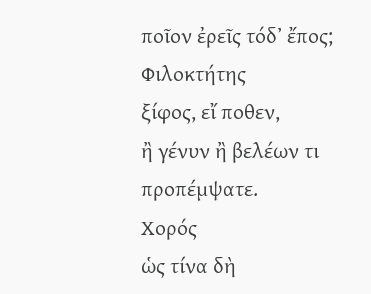ποῖον ἐρεῖς τόδʼ ἔπος;
Φιλοκτήτης
ξίφος, εἴ ποθεν,
ἢ γένυν ἢ βελέων τι προπέμψατε.
Χορός
ὡς τίνα δὴ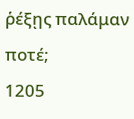ῥέξῃς παλάμαν ποτέ;
1205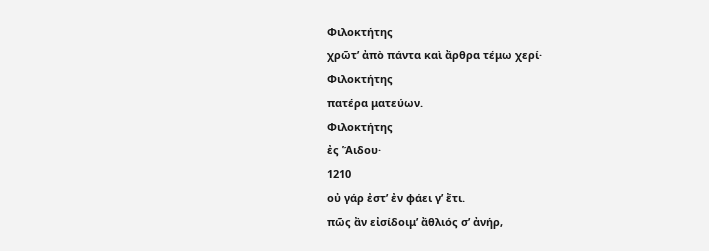Φιλοκτήτης
χρῶτʼ ἀπὸ πάντα καὶ ἄρθρα τέμω χερί·
Φιλοκτήτης
πατέρα ματεύων.
Φιλοκτήτης
ἐς Ἅιδου·
1210
οὐ γάρ ἐστʼ ἐν φάει γʼ ἔτι.
πῶς ἂν εἰσίδοιμʼ ἄθλιός σʼ ἀνήρ,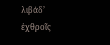λιβάδʼ ἐχθροῖς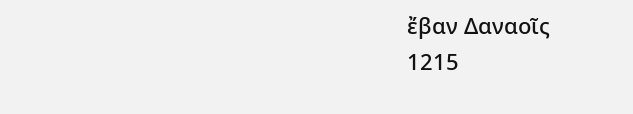ἔβαν Δαναοῖς
1215